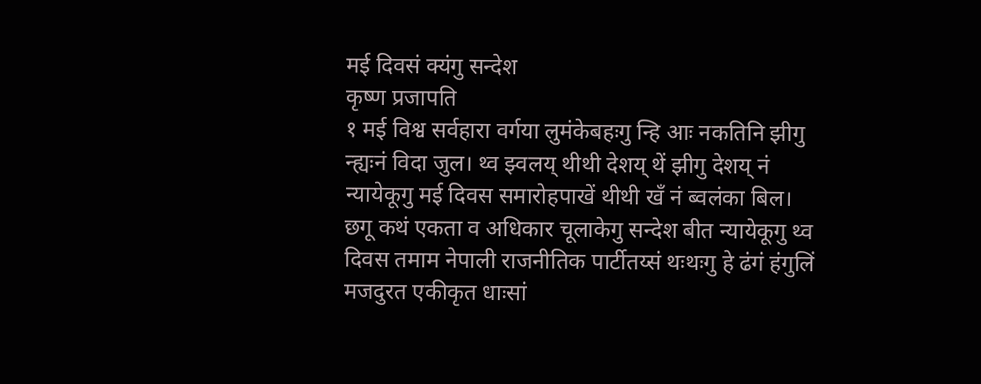मई दिवसं क्यंगु सन्देश
कृष्ण प्रजापति
१ मई विश्व सर्वहारा वर्गया लुमंकेबहःगु न्हि आः नकतिनि झीगु न्ह्यःनं विदा जुल। थ्व झ्वलय् थीथी देशय् थें झीगु देशय् नं न्यायेकूगु मई दिवस समारोहपाखें थीथी खँ नं ब्वलंका बिल। छगू कथं एकता व अधिकार चूलाकेगु सन्देश बीत न्यायेकूगु थ्व दिवस तमाम नेपाली राजनीतिक पार्टीतय्सं थःथःगु हे ढंगं हंगुलिं मजदुरत एकीकृत धाःसां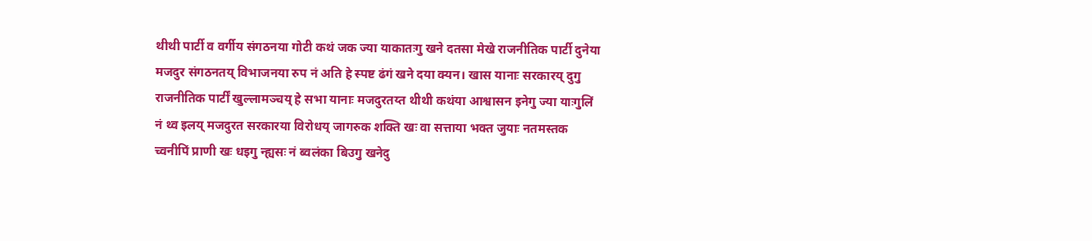थीथी पार्टी व वर्गीय संगठनया गोटी कथं जक ज्या याकातःगु खने दतसा मेखे राजनीतिक पार्टी दुनेया मजदुर संगठनतय् विभाजनया रुप नं अति हे स्पष्ट ढंगं खने दया क्यन। खास यानाः सरकारय् दुगु राजनीतिक पार्टीं खुल्लामञ्चय् हे सभा यानाः मजदुरतय्त थीथी कथंया आश्वासन इनेगु ज्या याःगुलिं नं थ्व इलय् मजदुरत सरकारया विरोधय् जागरुक शक्ति खः वा सत्ताया भक्त जुयाः नतमस्तक च्वनीपिं प्राणी खः धइगु न्ह्यसः नं ब्वलंका बिउगु खनेदु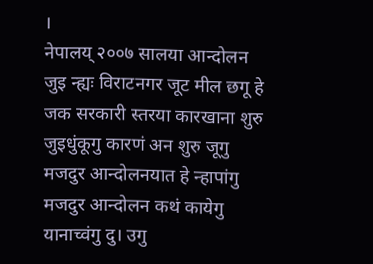।
नेपालय् २००७ सालया आन्दोलन जुइ न्ह्यः विराटनगर जूट मील छगू हे जक सरकारी स्तरया कारखाना शुरु जुइधुंकूगु कारणं अन शुरु जूगु मजदुर आन्दोलनयात हे न्हापांगु मजदुर आन्दोलन कथं कायेगु यानाच्वंगु दु। उगु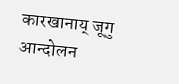कारखानाय् जूगु आन्दोलन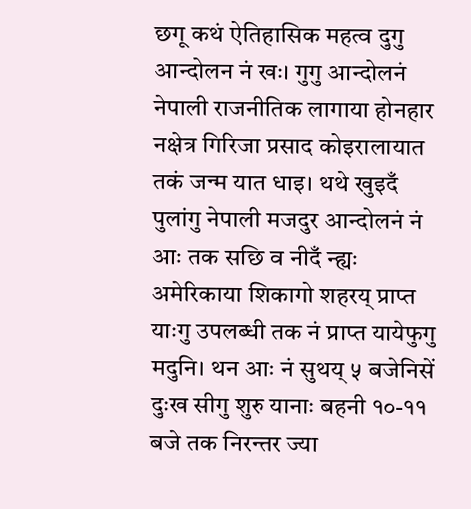छगू कथं ऐतिहासिक महत्व दुगु आन्दोलन नं खः। गुगु आन्दोलनं नेपाली राजनीतिक लागाया होनहार नक्षेत्र गिरिजा प्रसाद कोइरालायात तकं जन्म यात धाइ। थथे खुइदँ पुलांगु नेपाली मजदुर आन्दोलनं नं आः तक सछि व नीदँ न्ह्यः अमेरिकाया शिकागो शहरय् प्राप्त याःगु उपलब्धी तक नं प्राप्त यायेफुगु मदुनि। थन आः नं सुथय् ५ बजेनिसें दुःख सीगु शुरु यानाः बहनी १०-११ बजे तक निरन्तर ज्या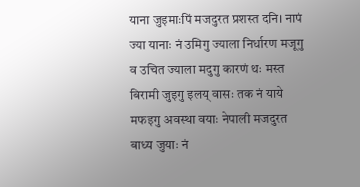याना जुइमाःपिं मजदुरत प्रशस्त दनि। नापं ज्या यानाः नं उमिगु ज्याला निर्धारण मजूगु व उचित ज्याला मदुगु कारणं थः मस्त बिरामी जुइगु इलय् वासः तक नं याये मफइगु अवस्था वयाः नेपाली मजदुरत बाध्य जुयाः नं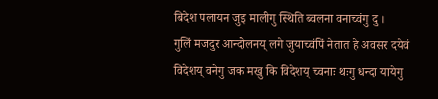बिदेश पलायन जुइ मालीगु स्थिति ब्वलना वनाच्वंगु दु ।
गुलिं मजदुर आन्दोलनय् लगे जुयाच्वंपिं नेतात हे अवसर दयेवं विदेशय् वनेगु जक मखु कि विदेशय् च्वनाः थःगु धन्दा यायेगु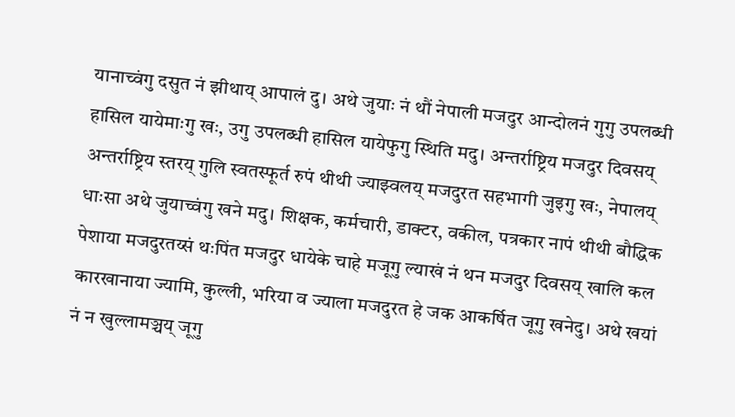यानाच्वंगु दसुत नं झीथाय् आपालं दु। अथे जुयाः नं थौं नेपाली मजदुर आन्दोलनं गुगु उपलब्धी हासिल यायेमाःगु खः, उगु उपलब्धी हासिल यायेफुगु स्थिति मदु। अन्तर्राष्ट्रिय मजदुर दिवसय् अन्तर्राष्ट्रिय स्तरय् गुलि स्वतस्फूर्त रुपं थीथी ज्याझ्वलय् मजदुरत सहभागी जुइगु खः, नेपालय् धाःसा अथे जुयाच्वंगु खने मदु। शिक्षक, कर्मचारी, डाक्टर, वकील, पत्रकार नापं थीथी बौद्धिक पेशाया मजदुरतय्सं थःपिंत मजदुर धायेके चाहे मजूगु ल्याखं नं थन मजदुर दिवसय् खालि कल कारखानाया ज्यामि, कुल्ली, भरिया व ज्याला मजदुरत हे जक आकर्षित जूगु खनेदु। अथे खयां नं न खुल्लामञ्चय् जूगु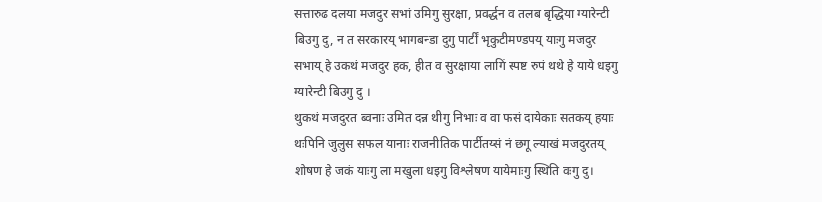सत्तारुढ दलया मजदुर सभां उमिगु सुरक्षा, प्रवर्द्धन व तलब बृद्धिया ग्यारेन्टी बिउगु दु, न त सरकारय् भागबन्डा दुगु पार्टीं भृकुटीमण्डपय् याःगु मजदुर सभाय् हे उकथं मजदुर हक, हीत व सुरक्षाया लागिं स्पष्ट रुपं थथे हे याये धइगु ग्यारेन्टी बिउगु दु ।
थुकथं मजदुरत ब्वनाः उमित दन्न थीगु निभाः व वा फसं दायेकाः सतकय् हयाः थःपिनि जुलुस सफल यानाः राजनीतिक पार्टीतय्सं नं छगू ल्याखं मजदुरतय् शोषण हे जकं याःगु ला मखुला धइगु विश्लेषण यायेमाःगु स्थिति वःगु दु।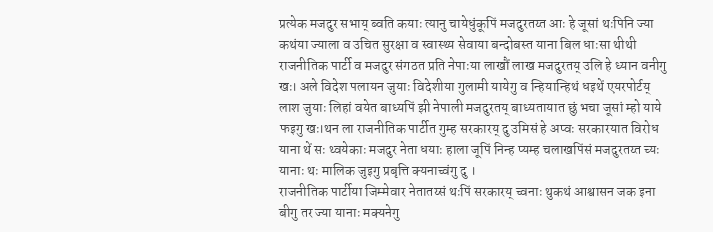प्रत्येक मजदुर सभाय् ब्वति कयाः त्यानु चायेधुंकूपिं मजदुरतय्त आः हे जूसां थःपिनि ज्या कथंया ज्याला व उचित सुरक्षा व स्वास्थ्य सेवाया बन्दोबस्त याना बिल धाःसा थीथी राजनीतिक पार्टी व मजदुर संगठत प्रति नेपाःया लाखौं लाख मजदुरतय् उलि हे ध्यान वनीगु खः। अले विदेश पलायन जुयाः विदेशीया गुलामी यायेगु व न्हियान्हिथं धइथें एयरपोर्टय् लाश जुयाः लिहां वयेत बाध्यपिं झी नेपाली मजदुरतय् बाध्यतायात छुं भचा जूसां म्हो याये फइगु खः।थन ला राजनीतिक पार्टीत गुम्ह सरकारय् दु उमिसं हे अप्वः सरकारयात विरोध याना थें सः थ्वयेकाः मजदुर नेता धयाः हाला जूपिं निन्ह प्यम्ह चलाखपिंसं मजदुरतय्त च्यः यानाः थः मालिक जुइगु प्रबृत्ति क्यनाच्वंगु दु ।
राजनीतिक पार्टीया जिम्मेवार नेतातय्सं थःपिं सरकारय् च्वनाः थुकथं आश्वासन जक इना बीगु तर ज्या यानाः मक्यनेगु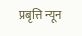प्रबृत्ति न्यून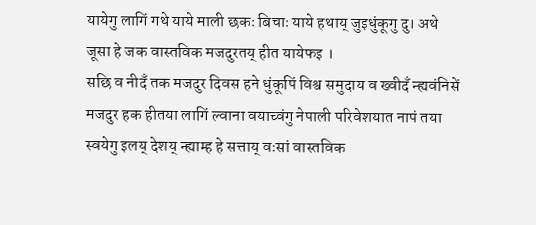यायेगु लागिं गथे याये माली छकः बिचाः याये हथाय् जुइधुंकूगु दु। अथे जूसा हे जक वास्तविक मजदुरतय् हीत यायेफइ ।
सछि व नीदँ तक मजदुर दिवस हने धुंकूपिं विश्व समुदाय व ख्वीदँ न्ह्यवंनिसें मजदुर हक हीतया लागिं ल्वाना वयाच्वंगु नेपाली परिवेशयात नापं तया स्वयेगु इलय् देशय् न्ह्याम्ह हे सत्ताय् वःसां वास्तविक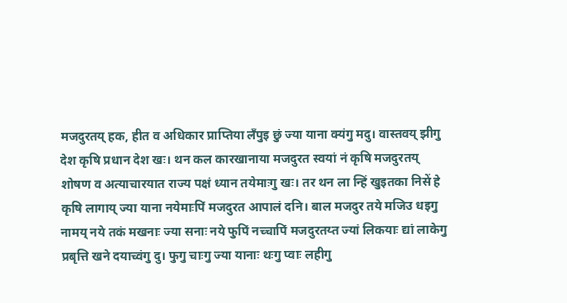मजदुरतय् हक, हीत व अधिकार प्राप्तिया लँपुइ छुं ज्या याना क्यंगु मदु। वास्तवय् झीगु देश कृषि प्रधान देश खः। थन कल कारखानाया मजदुरत स्वयां नं कृषि मजदुरतय् शोषण व अत्याचारयात राज्य पक्षं ध्यान तयेमाःगु खः। तर थन ला न्हिं खुइतका निसें हे कृषि लागाय् ज्या याना नयेमाःपिं मजदुरत आपालं दनि। बाल मजदुर तये मजिउ धइगु नामय् नये तकं मखनाः ज्या सनाः नये फुपिं नच्चापिं मजदुरतय्त ज्यां लिकयाः द्यां लाकेगु प्रबृत्ति खने दयाच्वंगु दु। फुगु चाःगु ज्या यानाः थःगु प्वाः लहीगु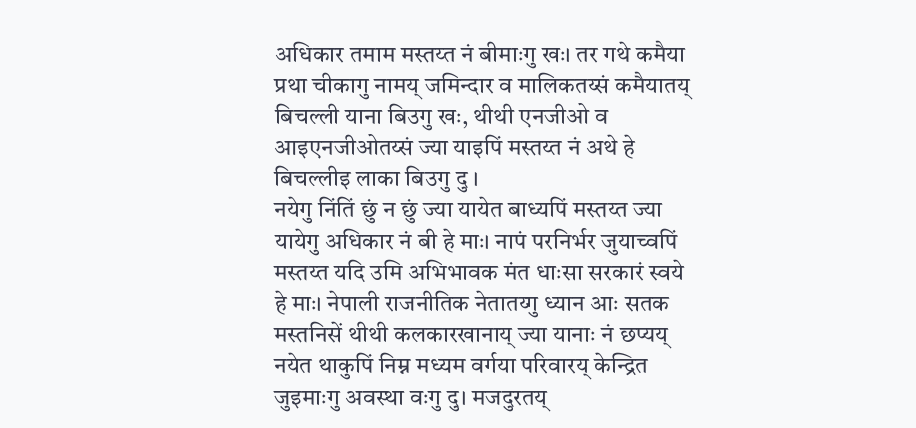अधिकार तमाम मस्तय्त नं बीमाःगु खः। तर गथे कमैया प्रथा चीकागु नामय् जमिन्दार व मालिकतय्सं कमैयातय् बिचल्ली याना बिउगु खः, थीथी एनजीओ व आइएनजीओतय्सं ज्या याइपिं मस्तय्त नं अथे हे बिचल्लीइ लाका बिउगु दु ।
नयेगु निंतिं छुं न छुं ज्या यायेत बाध्यपिं मस्तय्त ज्या यायेगु अधिकार नं बी हे माः। नापं परनिर्भर जुयाच्वपिं मस्तय्त यदि उमि अभिभावक मंत धाःसा सरकारं स्वये हे माः। नेपाली राजनीतिक नेतातय्गु ध्यान आः सतक मस्तनिसें थीथी कलकारखानाय् ज्या यानाः नं छप्यय् नयेत थाकुपिं निम्न मध्यम वर्गया परिवारय् केन्द्रित जुइमाःगु अवस्था वःगु दु। मजदुरतय्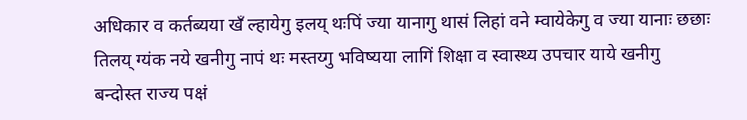अधिकार व कर्तब्यया खँ ल्हायेगु इलय् थःपिं ज्या यानागु थासं लिहां वने म्वायेकेगु व ज्या यानाः छछाः तिलय् ग्यंक नये खनीगु नापं थः मस्तय्गु भविष्यया लागिं शिक्षा व स्वास्थ्य उपचार याये खनीगु बन्दोस्त राज्य पक्षं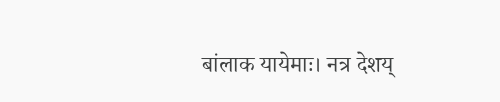बांलाक यायेमाः। नत्र देशय्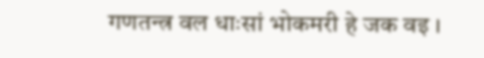गणतन्त्र वल धाःसां भोकमरी हे जक वइ ।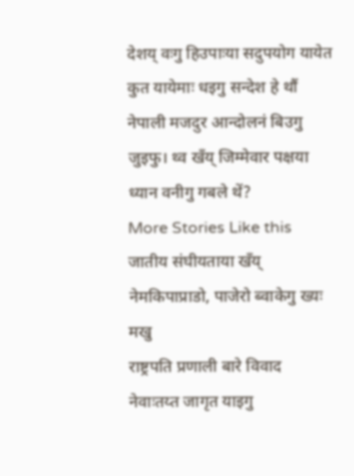देशय् वःगु हिउपाःया सदुपयोग यायेत कुत यायेमाः धइगु सन्देश हे थौं नेपाली मजदुर आन्दोलनं बिउगु जुइफु। थ्व खँय् जिम्मेवार पक्षया ध्यान वनीगु गबले थें?
More Stories Like this
जातीय संघीयताया खँय् नेमकिपाप्राडो, पाजेरो ब्वाकेगु ख्यः मखु
राष्ट्रपति प्रणाली बारे विवाद
नेवाःतय्त जागृत याइगु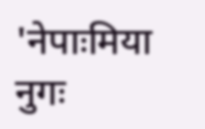'नेपाःमिया नुगः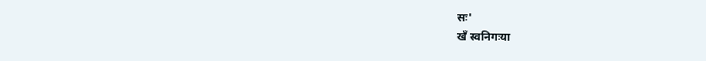सः'
खँ स्वनिगःया